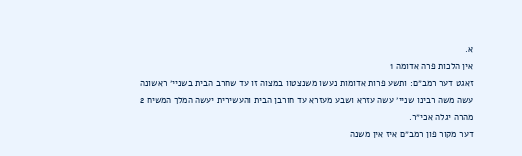א.
אין הלכות פרה אדומה 1
זאגט דער רמב״ם: ותשע פרות אדומות נעשו משנצטוו במצוה זו עד שחרב הבית בשניי׳ ראשונה עשה משה רבינו שניי׳ עשה עזרא ושבע מעזרא עד חורבן הבית והעשירית יעשה המלך המשיח 2
מהרה יגלה אכי״ר.
דער מקור פון רמב״ם איז אין משנה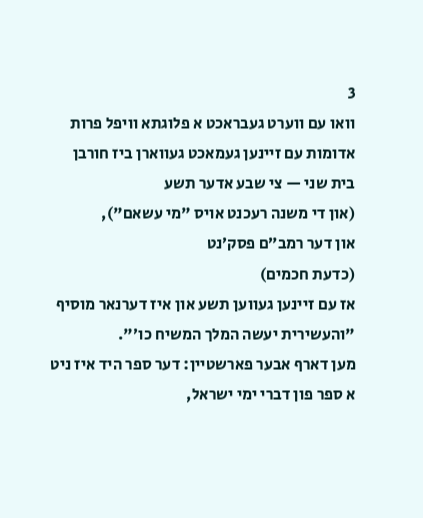3
וואו עם ווערט געבראכט א פלוגתא וויפל פרות אדומות עם זיינען געמאכט געווארן ביז חורבן בית שני — צי שבע אדער תשע
(און די משנה רעכנט אויס "מי עשאם"),
און דער רמב״ם פסק׳נט
(כדעת חכמים)
אז עם זיינען געווען תשע און איז דערנאר מוסיף "והעשירית יעשה המלך המשיח כו׳".
מען דארף אבער פארשטיין: דער ספר היד איז ניט א ספר פון דברי ימי ישראל,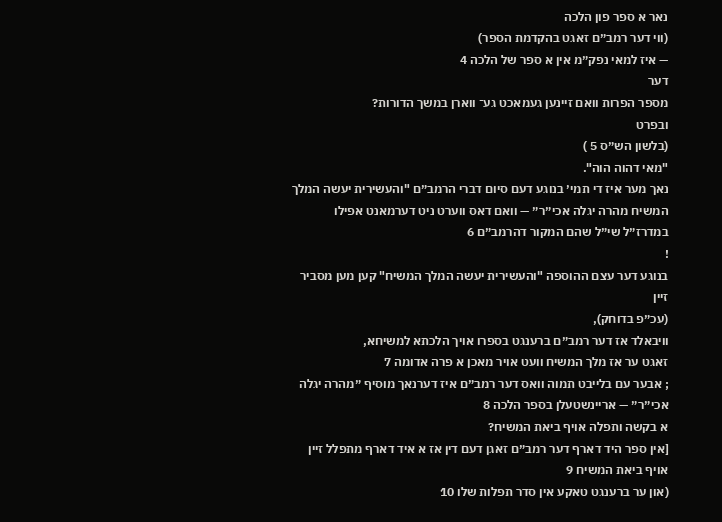נאר א ספר פון הלכה
(ווי דער רמב״ם זאגט בהקדמת הספר)
— איז למאי נפק״מ אין א ספר של הלכה 4
דער
מספר הפרות וואם זיינען געמאכט גע־ ווארן במשך הדורות?
ובפרט
(בלשון הש״ס 5 )
"מאי דהוה הוה".
נאך מער איז די תמי׳ בנוגע דעם סיום דברי הרמב״ם "והעשירית יעשה המלך המשיח מהרה יגלה אכי״ר״ — וואם דאס ווערט ניט דערמאנט אפילו במדרז״ל שי״ל שהם המקור דהרמב״ם 6
!
בנוגע דער עצם ההוספה "והעשירית יעשה המלך המשיח" קען מען מסביר זיין
(עכ״פ בדוחק),
וויבאלד אז דער רמב״ם ברענגט בספרו אויך הלכתא למשיחא,
זאגט ער אז מלך המשיח וועט אויר מאכן א פרה אדומה 7
; אבער עם בלייבט תמוה וואס דער רמב״ם איז דערנאך מוסיף ״מהרה יגלה אכי״ר״ — אריינשטעלן בספר הלכה 8
א בקשה ותפלה אויף ביאת המשיח?
[אין ספר היד דארף דער רמב״ם זאגן דעם דין אז א איד דארף מתפלל זיין אויף ביאת המשיח 9
(און ער ברענגט טאקע אין סדר תפלות שלו 10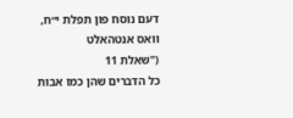דעם נוסח פון תפלת י״ח,
וואס אנטהאלט
("שאלת 11
כל הדברים שהן כמו אבות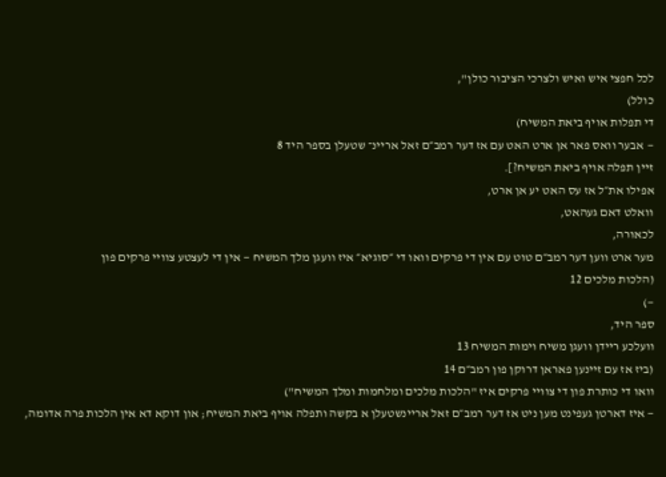לכל חפצי איש ואיש ולצרכי הציבור כולן",
כולל)
די תפלות אויף ביאת המשיח)
— אבער וואס פאר אן ארט האט עם אז דער רמב״ם זאל ארײנ־ שטעלן בספר היד 8
זיין תפלה אויף ביאת המשיח?].
אפילו את״ל אז עס האט יע אן ארט,
וואלט דאם געהאט,
לכאורה,
מער ארט ווען דער רמב״ם טוט עם אין די פרקים וואו די ״סוגיא״ איז װעגן מלך המשיח — אין די לעצטע צוויי פרקים פון
(הלכות מלכים 12
—)
ספר היד,
וועלכע ריידן וועגן משיח וימות המשיח 13
(ביז אז עם זיינען פאראן דרוקן פון רמב״ם 14
וואו די כותרת פון די צוויי פרקים איז "הלכות מלכים ומלחמות ומלך המשיח")
— איז דארטן געפינט מען ניט אז דער רמב״ם זאל אריינשטעלן א בקשה ותפלה אויף ביאת המשיח; און דוקא דא אין הלכות פרה אדומה,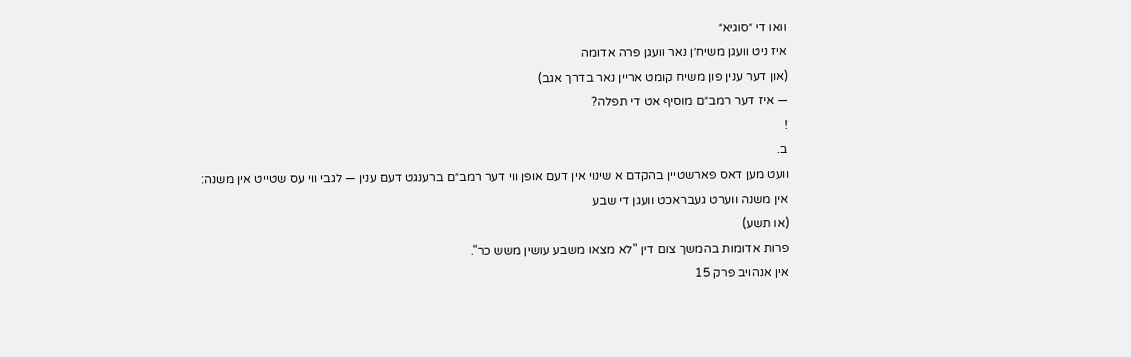וואו די ״סוגיא״
איז ניט וועגן משיח׳ן נאר וועגן פרה אדומה
(און דער ענין פון משיח קומט אריין נאר בדרך אגב)
— איז דער רמב״ם מוסיף אט די תפלה?
!
ב.
וועט מען דאס פארשטיין בהקדם א שינוי אין דעם אופן ווי דער רמב״ם ברענגט דעם ענין — לגבי ווי עס שטייט אין משנה:
אין משנה ווערט געבראכט וועגן די שבע
(או תשע)
פרות אדומות בהמשך צום דין "לא מצאו משבע עושין משש כר".
אין אנהויב פרק 15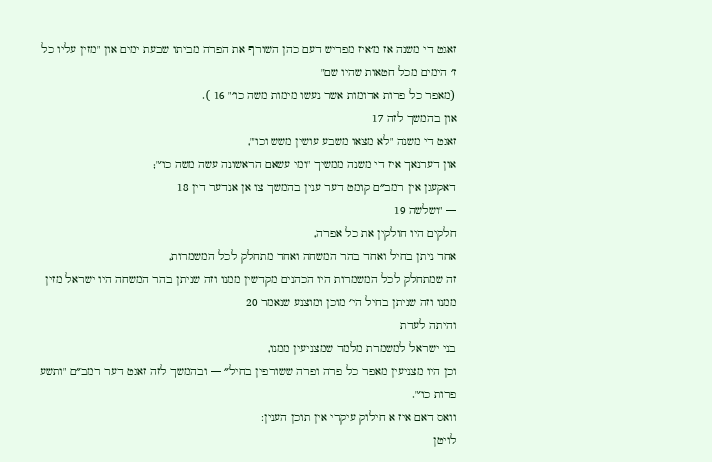זאגט די משנה אז מ׳איז מפריש דעם כהן השורף את הפרה מביתו שבעת ימים און "מזין עליו כל ז׳ הימים מכל חטאות שהיו שם"
(מאפר כל פרות אדומות אשר נעשו מימות משה כו׳" 16 ).
און בהמשך לזה 17
זאגט די משנה "לא מצאו משבע עושין משש וכו'",
און דערנאך איז די משנה ממשיך "ומי עשאם הראשונה עשה משה כו׳";
דאקעגן אין רמב״ם קומט דער ענין בהמשך צו אן אנדער דין 18
— "ושלשה 19
חלקים היו חולקין את כל אפרה,
אחד ניתן בחיל ואחד בהר המשחה ואחד מתחלק לכל המשמרות,
זה שמתחלק לכל המשמרות היו הכהנים מקדשין ממנו וזה שניתן בהר המשחה היו ישראל מזין ממנו וזה שניתן בחיל הי׳ מוכן ומוצנע שנאמר 20
והיתה לעדת
בני ישראל למשמרת מלמד שמצניעין ממנו,
וכן היו מצניעין מאפר כל פרה ופרה ששורפין בחיל״ — ובהמשך לזה זאגט דער רמב״ם "ותשע פרות כו׳".
וואס דאם איז א חילוק עיקרי אין תוכן הענין:
לויטן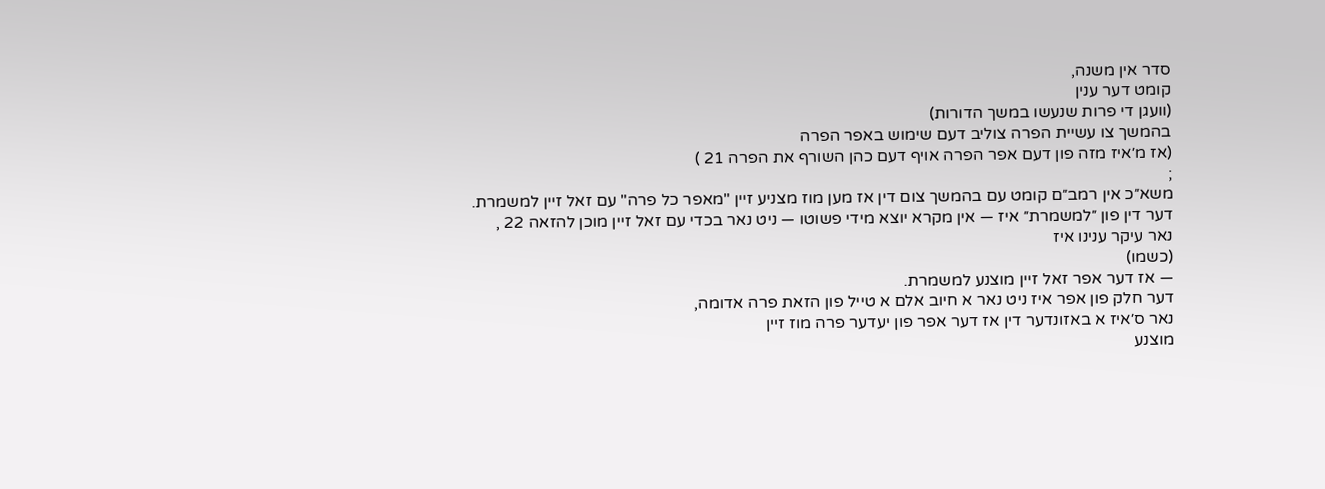סדר אין משנה,
קומט דער ענין
(וועגן די פרות שנעשו במשך הדורות)
בהמשך צו עשיית הפרה צוליב דעם שימוש באפר הפרה
(אז מ׳איז מזה פון דעם אפר הפרה אויף דעם כהן השורף את הפרה 21 )
;
משא״כ אין רמב״ם קומט עם בהמשך צום דין אז מען מוז מצניע זיין "מאפר כל פרה" עם זאל זיין למשמרת.
דער דין פון ״למשמרת״ איז — אין מקרא יוצא מידי פשוטו — ניט נאר בכדי עם זאל זיין מוכן להזאה 22 ,
נאר עיקר ענינו איז
(כשמו)
— אז דער אפר זאל זיין מוצנע למשמרת.
דער חלק פון אפר איז ניט נאר א חיוב אלם א טייל פון הזאת פרה אדומה,
נאר ס׳איז א באזונדער דין אז דער אפר פון יעדער פרה מוז זיין
מוצנע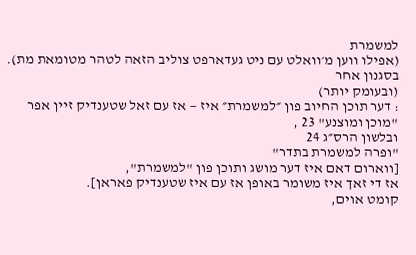למשמרת
(אפילו ווען מ׳וואלט עם ניט געדארפט צוליב הזאה לטהר מטומאת מת).
בסגנון אחר
(ובעומק יותר)
: דער תוכן החיוב פון ״למשמרת״ איז — אז עם זאל שטענדיק זיין אפר "מוכן ומוצנע" 23 ,
ובלשון הרס״ג 24
"ופרה למשמרת בתדר"
[ווארום דאם איז דער מושג ותוכן פון "למשמרת",
אז די זאך איז משומר באופן אז עם איז שטענדיק פאראן].
קומט אוים,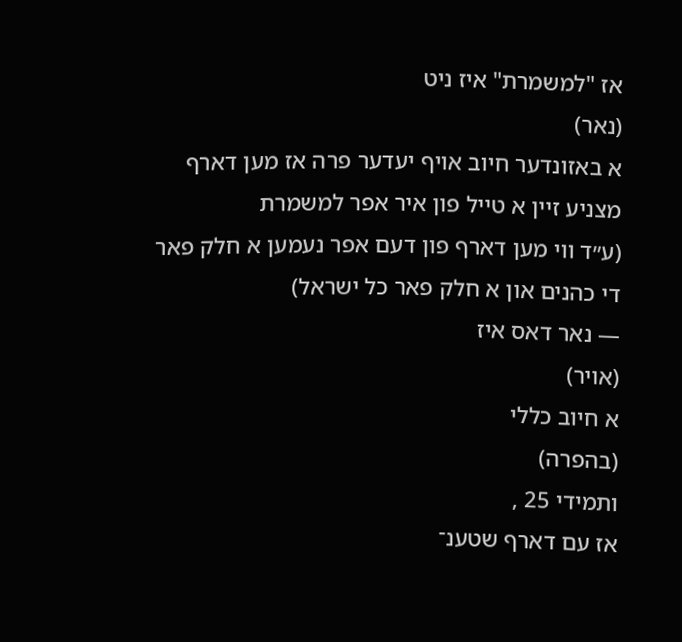אז "למשמרת" איז ניט
(נאר)
א באזונדער חיוב אויף יעדער פרה אז מען דארף מצניע זיין א טייל פון איר אפר למשמרת
(ע״ד ווי מען דארף פון דעם אפר נעמען א חלק פאר די כהנים און א חלק פאר כל ישראל)
— נאר דאס איז
(אויר)
א חיוב כללי
(בהפרה)
ותמידי 25 ,
אז עם דארף שטענ־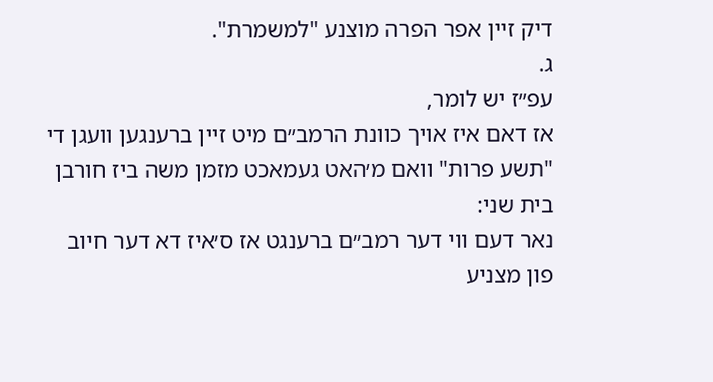דיק זיין אפר הפרה מוצנע "למשמרת".
ג.
עפ״ז יש לומר,
אז דאם איז אויך כוונת הרמב״ם מיט זיין ברענגען וועגן די "תשע פרות" וואם מ׳האט געמאכט מזמן משה ביז חורבן בית שני:
נאר דעם ווי דער רמב״ם ברענגט אז ס׳איז דא דער חיוב פון מצניע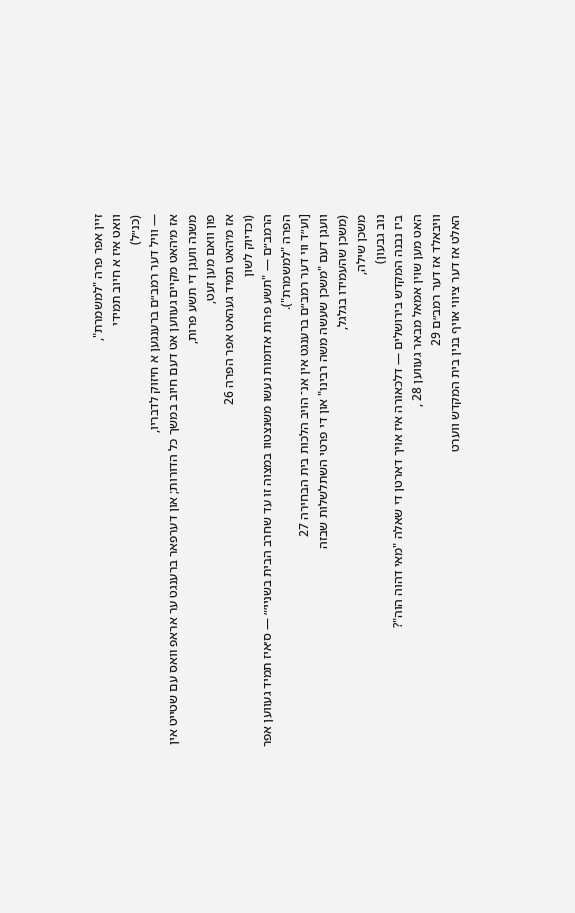זיין אפר פרה "למשמרת",
וואט איז א חיוב תמידי
(כנ״ל)
— וויל דער רמב״ם ברענגען א חיזוק לדבריו,
אז מ׳האט מקיים געווען אט דעם חיוב במשך כל הדורות; און דערפאר ברענגט ער אראפ װאס עם שטייט אין משנה וועגן די תשע פרות,
פון וואם מען זעט,
אז מ׳האט תמיד געהאט אפר הפרה 26
(וכדיוק לשון
הרמב״ם — "תשע פרות אדומות נעשו משנצטוו במצוה זו עד שחרב הבית בשניי׳״ — ס׳איז תמיד געווען אפר הפרה "למשמרת").
[וע״ד ווי דער רמב״ם ברענגט אין אנ־ הויב הלכות בית הבחירה 27
וועגן דעם "משכן שעשה משה רבינו" און די פרטי השתלשלות שבזה
(משכן שהעמידו בגלגל,
משכן שילה,
נוב גבעון)
ביז נבנה המקדש בירושלים — דלכאורה איז אויך דארטן די שאלה "מאי דהוה הוה"?
האט מען שוין אמאל מבאר געווען 28 ,
וויבאלד אז דער רמב״ם 29
האלט אז דער ציווי אויף בנין בית המקדש ווערט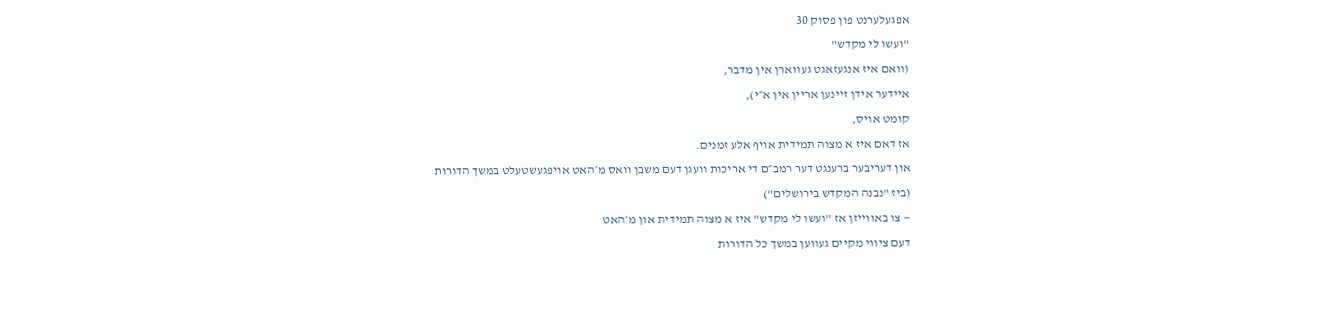אפגעלערנט פון פסוק 30
"ועשו לי מקדש"
(וואם איז אנגעזאגט געווארן אין מדבר,
איידער אידן זיינען אריין אין א״י),
קומט אויס,
אז דאם איז א מצוה תמידית אויף אלע זמנים.
און דעריבער ברענגט דער רמב״ם די אריכות וועגן דעם משבן וואס מ׳האט אויפגעשטעלט במשך הדורות
(ביז "נבנה המקדש בירושלים")
— צו באווייזן אז "ועשו לי מקדש" איז א מצוה תמידית און מ׳האט
דעם ציווי מקיים געווען במשך כל הדורות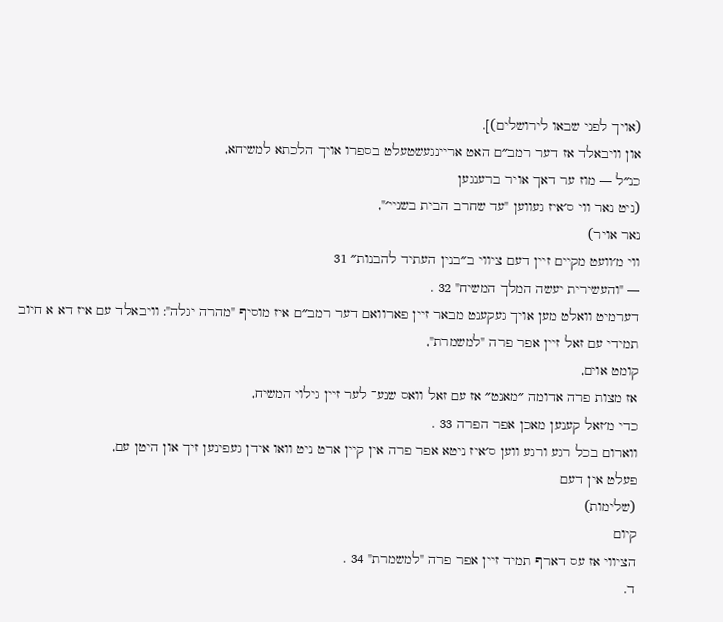(אויך לפני שבאו לירושלים)].
און וויבאלד אז דער רמב״ם האט אריינגעשטעלט בספרו אויך הלכתא למשיחא,
כנ״ל — מוז ער דאך אויר ברענגען
(ניט נאר ווי ס׳איז געווען "עד שחרב הבית בשניי׳",
נאר אויר)
ווי מ׳וועט מקיים זיין דעם ציווי ב״בנין העתיד להבנות״ 31
— "והעשירית יעשה המלך המשיח" 32 .
דערמיט וואלט מען אויך געקענט מבאר זיין פארוואם דער רמב״ם איז מוסיף "מהרה יגלה": וויבאלד עם איז דא א חיוב תמידי עם זאל זיין אפר פרה "למשמרת",
קומט אוים,
אז מצות פרה אדומה ״מאנט״ אז עם זאל וואס שנע־ לער זיין גילוי המשיח,
כדי מ׳זאל קענען מאכן אפר הפרה 33 .
ווארום בכל רגע ורגע ווען ס׳איז ניטא אפר פרה אין קיין ארט ניט וואו אידן געפינען זיך און היטן עם,
פעלט אין דעם
(שלימות)
קיום
הציווי אז עס דארף תמיד זיין אפר פרה "למשמרת" 34 .
ד.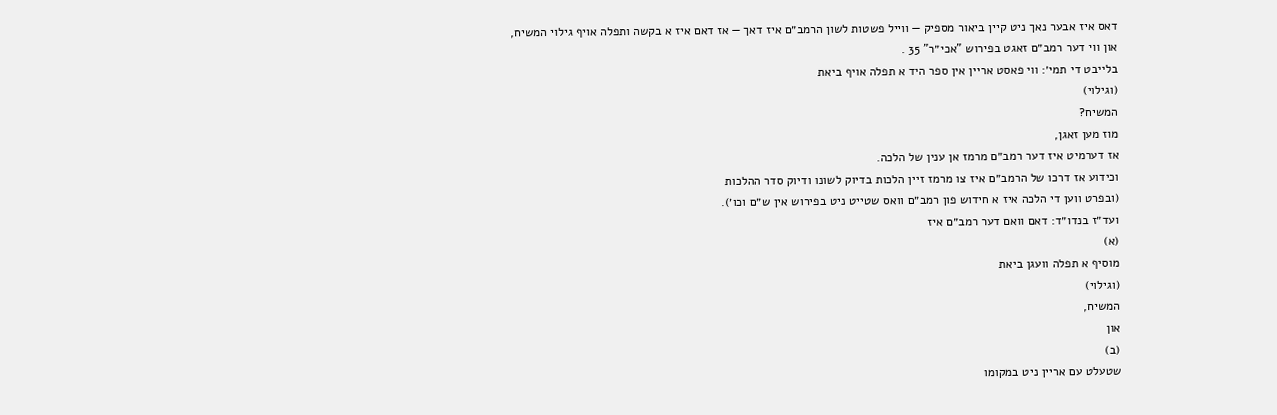דאס איז אבער נאך ניט קיין ביאור מספיק — ווייל פשטות לשון הרמב״ם איז דאך — אז דאם איז א בקשה ותפלה אויף גילוי המשיח,
און ווי דער רמב״ם זאגט בפירוש "אכי״ר" 35 .
בלייבט די תמי׳: ווי פאסט אריין אין ספר היד א תפלה אויף ביאת
(וגילוי)
המשיח?
מוז מען זאגן,
אז דערמיט איז דער רמב״ם מרמז אן ענין של הלכה.
וכידוע אז דרכו של הרמב״ם איז צו מרמז זיין הלכות בדיוק לשונו ודיוק סדר ההלכות
(ובפרט ווען די הלכה איז א חידוש פון רמב״ם וואס שטייט ניט בפירוש אין ש״ם וכו׳).
ועד״ז בנדו״ד: דאם וואם דער רמב״ם איז
(א)
מוסיף א תפלה וועגן ביאת
(וגילוי)
המשיח,
און
(ב)
שטעלט עם אריין ניט במקומו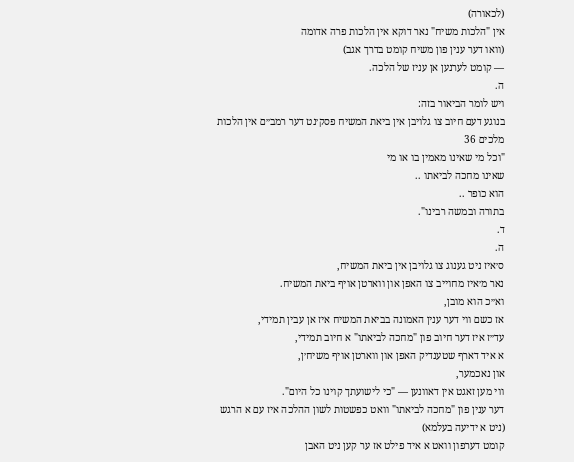(לכאורה)
אין "הלכות משיח" נאר דוקא אין הלכות פרה אדומה
(וואו דער ענין פון משיח קומט בדרך אגב)
— קומט לערנען אן עניז של הלכה.
ה.
ויש לומר הביאור בזה:
בנוגע דעם חיוב צו גלויבן אין ביאת המשיח פסק׳נט דער רמב״ם אין הלכות מלכים 36
"וכל מי שאינו מאמין בו או מי
שאינו מחכה לביאתו ..
הוא כופר ..
בתורה ובמשה רבינו".
ד.
ה.
ס׳איז ניט גענוג צו גלויבן אין ביאת המשיח,
נאר מ׳איז מחוייב צו האפן און ווארטן אויף ביאת המשיח.
וא״כ הוא מובן,
אז כשם ווי דער ענין האמונה בביאת המשיח איז אן עבין תמידי,
עד״ז איז דער חיוב פון "מחכה לביאתו" א חיוב תמידי,
א איד דארף שטענדיק האפן און ווארטן אויף משיח׳ן,
און נאכמער,
ווי מען זאגט אין דאוונען — "כי לישועתך קוינו כל היום".
דער ענין פון "מחכה לביאתו" וואט כפשטות לשון ההלכה איז עם א הרגש
(ניט א ידיעה בעלמא)
קומט דערפון וואט א איד פילט אז ער קען ניט האבן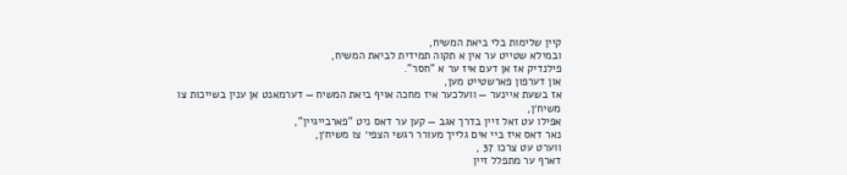קיין שלימות בלי ביאת המשיח,
ובמילא שטייט ער אין א תקוה תמידית לביאת המשיח,
פילנדיק אז אן דעם איז ער א "חסר".
און דערפון פארשטייט מען,
אז בשעת איינער — וועלכער איז מחכה אויף ביאת המשיח — דערמאנט אן ענין בשייכות צו משיח׳ן,
אפילו עט זאל זיין בדרך אגב — קען ער דאס ניט "פארבייגיין",
נאר דאס איז ביי אים גלייך מעורר רגשי הצפי׳ צו משיח׳ן,
ווערט עט צרכו 37 ,
דארף ער מתפלל זיין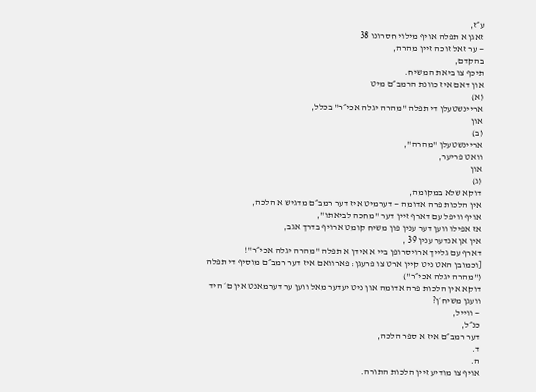ע״ז,
זאגן א תפלה אויף מילוי חסרונו 38
— ער זאל זוכה זיין מהרה,
בהקדם,
תיכף צו ביאת המשיח.
און דאם איז כוונת הרמב״ם מיט
(א)
אריינשטעלן די תפלה "מהרה יגלה אכי״ר" בכלל,
און
(ב)
אריינשטעלן "מהרה",
וואט פריער,
און
(ג)
דוקא שלא במקומה,
אין הלכות פרה אדומה — דערמיט איז דער רמב״ם מדגיש א הלכה,
אויף וויפל עם דארף זיין דער "מחכה לביאתו",
אז אפילו ווען דער ענין פון משיח קומט ארויף בדרך אגב,
אין אן אנדער ענין 39 ,
דארף עם גלייך ארויסרופן ביי א אידן א תפלה "מהרה יגלה אכי״ר"!
[וכמובן האט ניט קיין ארט צו פרעגן: פארוואם איז דער רמב״ם מוסיף די תפלה
("מהרה יגלה אכי״ר")
דוקא אין הלכות פרה אדומה און ניט יעדער מאל ווען ער דערמאנט אין ם׳ היד וועגן משיח׳ן?
— ווייל,
כנ״ל,
דער רמב״ם איז א ספר הלכה,
ד.
ה.
אויף צו מודיע זיין הלכות התורה.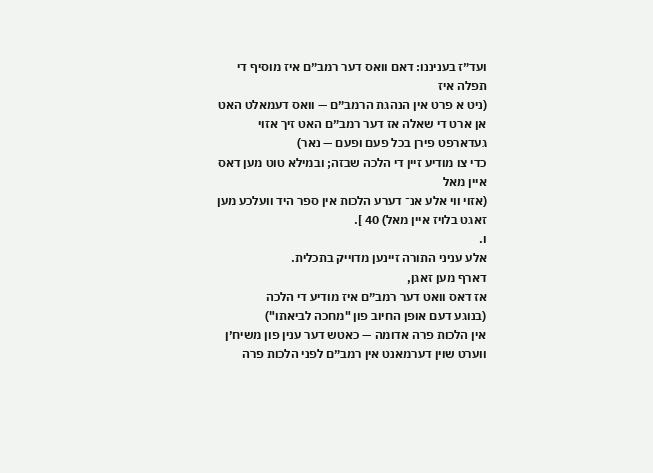ועד״ז בעניננו: דאם וואס דער רמב״ם איז מוסיף די תפלה איז
(ניט א פרט אין הנהגת הרמב״ם — וואס דעמאלט האט אן ארט די שאלה אז דער רמב״ם האט זיך אזוי געדארפט פירן בכל פעם ופעם — נאר)
כדי צו מודיע זיין די הלכה שבזה; ובמילא טוט מען דאס איין מאל
(אזוי ווי אלע אנ־ דערע הלכות אין ספר היד וועלכע מען זאגט בלויז איין מאל) 40 ].
ו.
אלע עניני התורה זיינען מדוייק בתכלית.
דארף מען זאגן,
אז דאס וואט דער רמב״ם איז מודיע די הלכה
(בנוגע דעם אופן החיוב פון "מחכה לביאתו")
אין הלכות פרה אדומה — כאטש דער ענין פון משיח׳ן ווערט שוין דערמאנט אין רמב״ם לפני הלכות פרה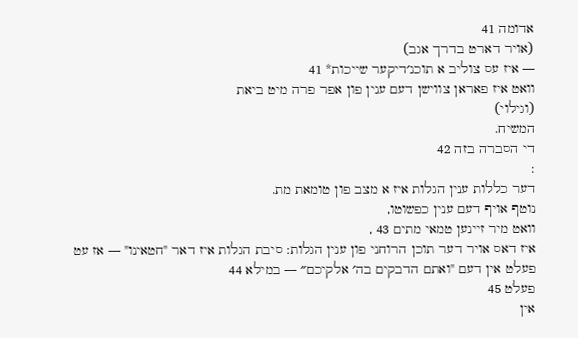אדומה 41
(אויר דארט בדרך אגב)
— איז עס צוליב א תוכנ׳דיקער שייכות* 41
וואט איז פאראן צווישן דעם ענין פון אפר פרה מיט ביאת
(וגילוי)
המשיח.
די הסברה בזה 42
:
דער כללות ענין הגלות איז א מצב פון טומאת מת.
נוטף אויף דעם ענין כפשוטו,
וואט מיר זיינען טמאי מתים 43 ,
איז דאס אויר דער תוכן הרוחני פון ענין הגלות: סיבת הגלות איז דאר "חטאינו" — אז עט פעלט אין דעם "ואתם הדבקים בה׳ אלקיכם״ — במילא 44
פעלט 45
אין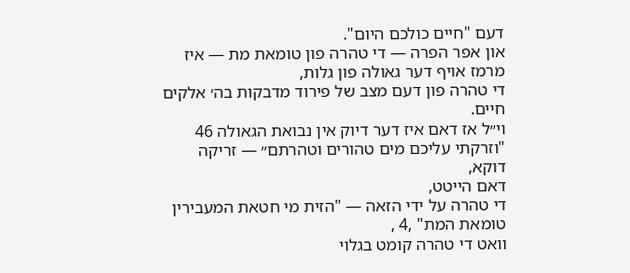דעם "חיים כולכם היום".
און אפר הפרה — די טהרה פון טומאת מת — איז מרמז אויף דער גאולה פון גלות,
די טהרה פון דעם מצב של פירוד מדבקות בה׳ אלקים חיים.
וי״ל אז דאם איז דער דיוק אין נבואת הגאולה 46
"וזרקתי עליכם מים טהורים וטהרתם״ — זריקה דוקא,
דאם הייטט,
די טהרה על ידי הזאה — "הזית מי חטאת המעבירין טומאת המת" ,4 ,
וואט די טהרה קומט בגלוי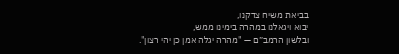בביאת משיח צדקנו,
יבוא ויגאלנו במהרה בימינו ממש,
ובלשון הרמב״ם — "מהרה יגלה אמן כן יהי רצון".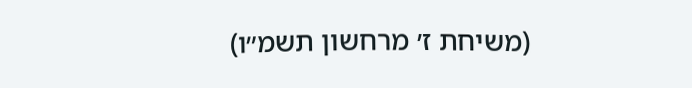(משיחת ז׳ מרחשון תשמ״ו)